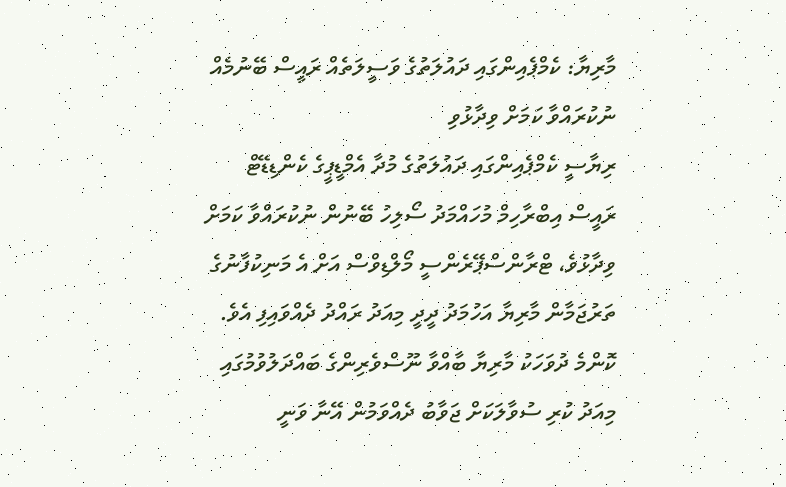މާރިޔާ: ކެމްޕެއިންގައި ދައުލަތުގެ ވަސީލަތެއް ރައީސް ބޭނުމެއް ނުކުރައްވާ ކަމަށް ވިދާޅުވި
ރިޔާސީ ކެމްޕެއިންގައި ދައުލަތުގެ މުދާ އެމްޑީޕީގެ ކެންޑިޑޭޓް ރައީސް އިބްރާހިމް މުހައްމަދު ސޯލިހު ބޭނުން ނުކުރައްވާ ކަމަށް ވިދާޅުވެ، ޓްރާންސްޕޭރެންސީ މޯލްޑިވްސް އަށް އެ މަނިކުފާނުގެ ތަރުޖަމާން މާރިޔާ އަހުމަދު ދީދީ މިއަދު ރައްދު ދެއްވައިފި އެވެ.
ކޮންމެ ދުވަހަކު މާރިޔާ ބާއްވާ ނޫސްވެރިންގެ ބައްދަލުވުމުގައި މިއަދު ކުރި ސުވާލަކަށް ޖަވާބު ދެއްވަމުން އޭނާ ވަނީ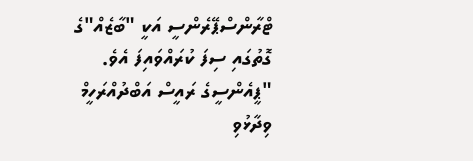ޓްރާންސްޕޭރެންސީ އަކީ "ބާޒެއް"ގެ ގޮތުގައި ސިފަ ކުރައްވައިފަ އެވެ.
"ޕީއެންސީގެ ރައީސް އަބްދުއްރަހީމް ވިދާޅުވި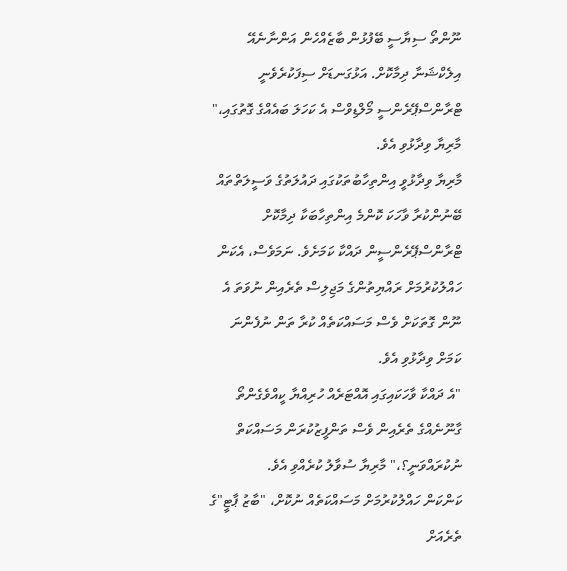ނޫންތޯ ސިޔާސީ ބޭފުޅުން ބާޒެއްހެން އަންނާނެއޭ އިލެކްޝަނާ ދިމާކޮށް. އަޅުގަނޑަށް ސިފަކުރެވެނީ ޓްރާންސްޕޭރެންސީ މޯލްޑިވްސް އެ ކަހަލަ ބައެއްގެ ގޮތުގައި،" މާރިޔާ ވިދާޅުވި އެވެ.
މާރިޔާ ވިދާޅުވީ އިންތިހާބުތަކުގައި ދައުލަތުގެ ވަސީލަތްތައް ބޭނުންކުރާ ވާހަކަ ކޮންމެ އިންތިހާބަކާ ދިމާކޮށް ޓްރާންސްޕޭރެންސީން ދައްކާ ކަމަށެވެ. ނަމަވެސް، އެކަން ހައްލުކުރުމަށް ރައްޔިތުންގެ މަޖިލިސް ތެރެއިން ނުވަތަ އެ ނޫން ގޮތަކަށް ވެސް މަސައްކަތެއް ކުރާ ތަން ނުފެންނަ ކަމަށް ވިދާޅުވި އެވެ.
"އެ ދައްކާ ވާހަކައިގައި އޮއްޓަރެއް ހުރިއްޔާ ކީއްވެގެންތޯ ގާނޫނެއްގެ ތެރެއިން ވެސް ތަންފީޒުކުރަން މަސައްކަތް ނުކުރައްވަނީ؟،" މާރިޔާ ސުވާލު ކުރެއްވި އެވެ.
ކަންކަން ހައްލުކުރުމަށް މަސައްކަތެއް ނުކޮށް، "ބާޒު ޕާޓީ"ގެ ތެރެއަށް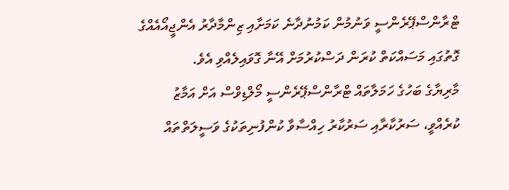ޓްރާންސްޕޭރެންސީ ވަނުމުން ކަމުނުދާނެ ކަމަށާއި ޒިންމާދާރު އެންޖީއޯއެއްގެ ގޮތުގައި މަސައްކަތް ކުރަން ދަސްކުރުމަށް އޭނާ ގޮވައިލެއްވި އެވެ.
މާރިޔާގެ ބަހުގެ ހަމަލާތައް ޓްރާންސްޕޭރެންސީ މޯލްޑިވްސް އަށް އަމާޒު ކުރެއްވީ، ސަރުކާރާއި ސަރުކާރު ހިއްސާވާ ކުންފުނިތަކުގެ ވަސީލަތްތައް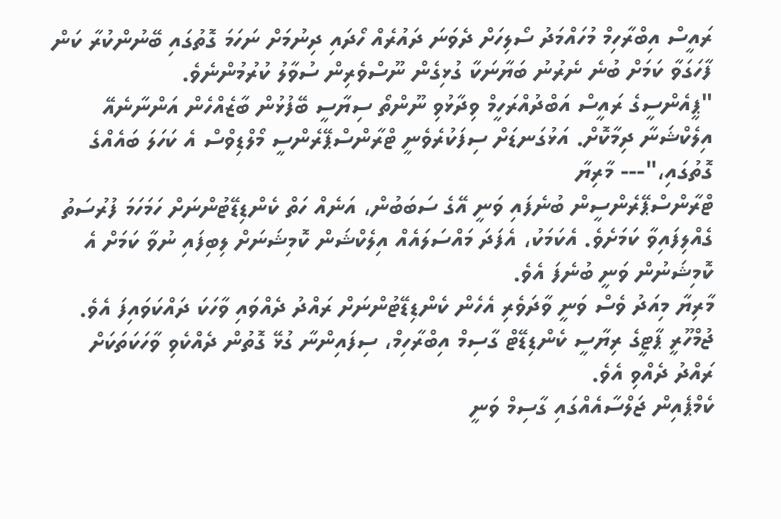ރައީސް އިބްރާހިމް މުހައްމަދު ސޯލިހަށް ދެވަނަ ދައުރެއް ހޯދައި ދިނުމަށް ނަހަމަ ގޮތުގައި ބޭނުންކުރާ ކަން ފާހަގަވާ ކަމަށް ބުނެ ނެރުނު ބަޔާނަކާ ގުޅިގެން ނޫސްވެރިން ސުވާލު ކުރުމުންނެވެ.
"ޕީއެންސީގެ ރައީސް އަބްދުއްރަހީމް ވިދާޅުވި ނޫންތޯ ސިޔާސީ ބޭފުޅުން ބާޒެއްހެން އަންނާނެއޭ އިލެކްޝަނާ ދިމާކޮށް. އަޅުގަނޑަށް ސިފަކުރެވެނީ ޓްރާންސްޕޭރެންސީ މޯލްޑިވްސް އެ ކަހަލަ ބައެއްގެ ގޮތުގައި،"--- މާރިޔާ
ޓްރާންސްޕޭރެންސީން ބުނެފައި ވަނީ އޭގެ ސަބަބުން، އަނެއް ހަތް ކެންޑިޑޭޓުންނަށް ހަމަހަމަ ފުރުސަތު ގެއްލިފައިވާ ކަމަށެވެ. އެކަމަކު، އެފަދަ މައްސަލައެއް އިލެކްޝަން ކޮމިޝަނަށް ލިބިފައި ނުވާ ކަމަށް އެ ކޮމިޝަނުން ވަނީ ބުނެފަ އެވެ.
މާރިޔާ މިއަދު ވެސް ވަނީ ވާދަވެރި އެހެން ކެންޑިޑޭޓުންނަށް ރައްދު ދެއްވައި ވާހަކަ ދައްކަވައިފަ އެވެ. ޖުމްހޫރީ ޕާޓީގެ ރިޔާސީ ކެންޑިޑޭޓް ގާސިމް އިބްރާހިމް، ސިފައިންނާ ގުޅޭ ގޮތުން ދެއްކެވި ވާހަކަތަކަށް ރައްދު ދެއްވި އެވެ.
ކެމްޕެއިން ޖަލްސާއެއްގައި ގާސިމް ވަނީ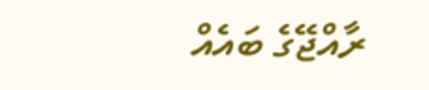ރާއްޖޭގެ ބައެއް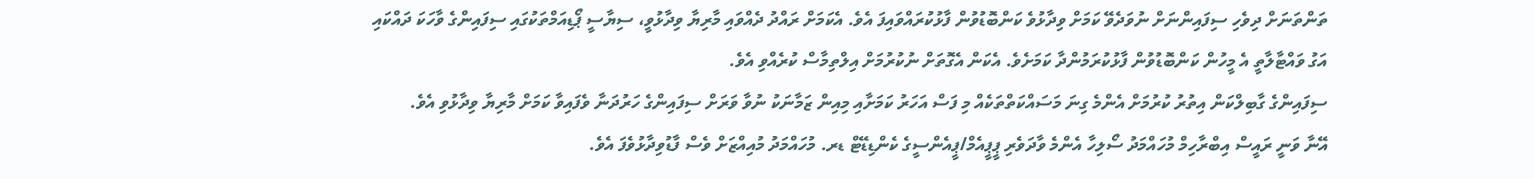ތަންތަނަށް ދިވެހި ސިފައިންނަށް ނުވަދެވޭ ކަމަށް ވިދާޅުވެ ކަންބޮޑުވުން ފާޅުކުރައްވައިފަ އެވެ. އެކަމަށް ރައްދު ދެއްވައި މާރިޔާ ވިދާޅުވީ، ސިޔާސީ ޕޯޑިއަމްތަކުގައި ސިފައިންގެ ވާހަކަ ދައްކައި އަގު ވައްޓާލާތީ އެ މީހުން ކަންބޮޑުވުން ފާޅުކުރަމުންދާ ކަމަށެވެ. އެކަން އެގޮތަށް ނުކުރުމަށް އިލްތިމާސް ކުރެއްވި އެވެ.
ސިފައިންގެ ގާބިލްކަން އިތުރު ކުރުމަށް އެންމެ ގިނަ މަސައްކަތްތަކެއް މި ފަސް އަހަރު ކަމަށާއި މިއިން ޒަމާނަކު ނުވާ ވަރަށް ސިފައިންގެ ހަރުދަނާ ވެފައިވާ ކަމަށް މާރިޔާ ވިދާޅުވި އެވެ.
އޭނާ ވަނީ ރައީސް އިބްރާހިމް މުހައްމަދު ސޯލިހާ އެންމެ ވާދަވެރި ޕީޕީއެމް/ޕީއެންސީގެ ކެންޑިޑޭޓް ޑރ. މުހައްމަދު މުއިއްޒަށް ވެސް ފާޑުވިދާޅުވެފަ އެވެ.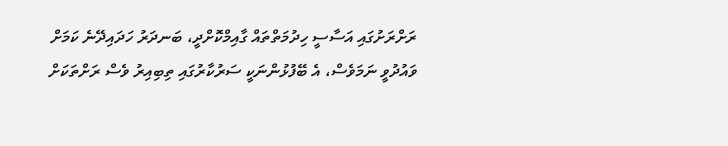ރަށްރަށުގައި އަސާސީ ހިދުމަތްތައް ގާއިމްކޮށްދީ، ބަނދަރު ހަދައިދޭނެ ކަމަށް ވައުދުވީ ނަމަވެސް، އެ ބޭފުޅުންނަކީ ސަރުކާރުގައި ތިބިއިރު ވެސް ރަށްތަކަށް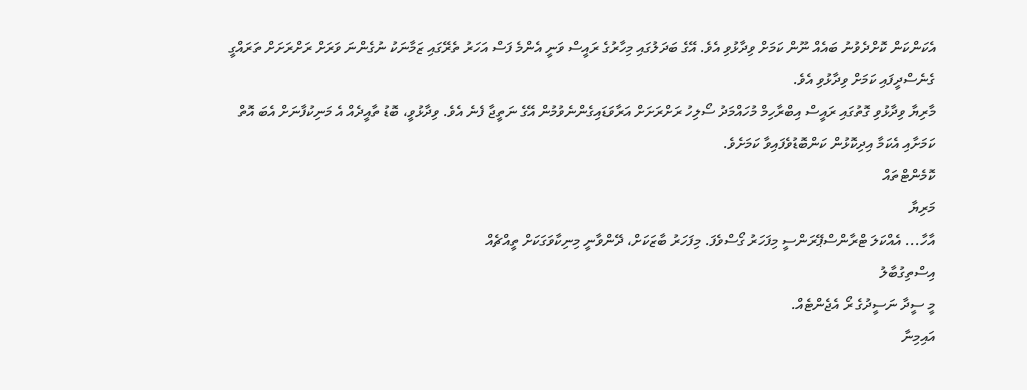އެކަންކަން ކޮށްދެވުނު ބައެއް ނޫން ކަމަށް ވިދާޅުވި އެވެ. އޭގެ ބަދަލުގައި މިހާރުގެ ރައީސް ވަނީ އެންމެ ފަސް އަހަރު ތެރޭގައި ޒަމާނަކު ނުގެންނަ ވަރަށް ރަށްރަށަށް ތަރައްގީ ގެނެސްދީފައި ކަމަށް ވިދާޅުވި އެވެ.
މާރިޔާ ވިދާޅުވި ގޮތުގައި ރައީސް އިބްރާހިމް މުހައްމަދު ސޯލިހު ރަށްރަށަށް އަރާވަޑައިގެންނެވުމުން އޭގެ ނަތީޖާ ފެނެ އެވެ. ވިދާޅުވީ، ބޮޑު ތާއީދެއް އެ މަނިކުފާނަށް އެބަ އޮތް ކަމަށާއި އެކަމާ އިދިކޮޅުން ކަންބޮޑުވެފައިވާ ކަމަށެވެ.
ކޮމެންޓްތައް
މަރިޔާ
އާހާ... އެއްކަލަ ޓްރާންސްޕޭރަންސީ މިފަހަރު ގޯސްވެފަ. މިފަހަރު ބާޒަކަށް، ދޭންވާނީ މިނިކާވަގަކަށް ތީއްޗެއް
އިސްތިގުބާލު
މީ ސީދާ ނަސީދުގެ ރޯ އެޖެންޓެއް.
އައިމިނާ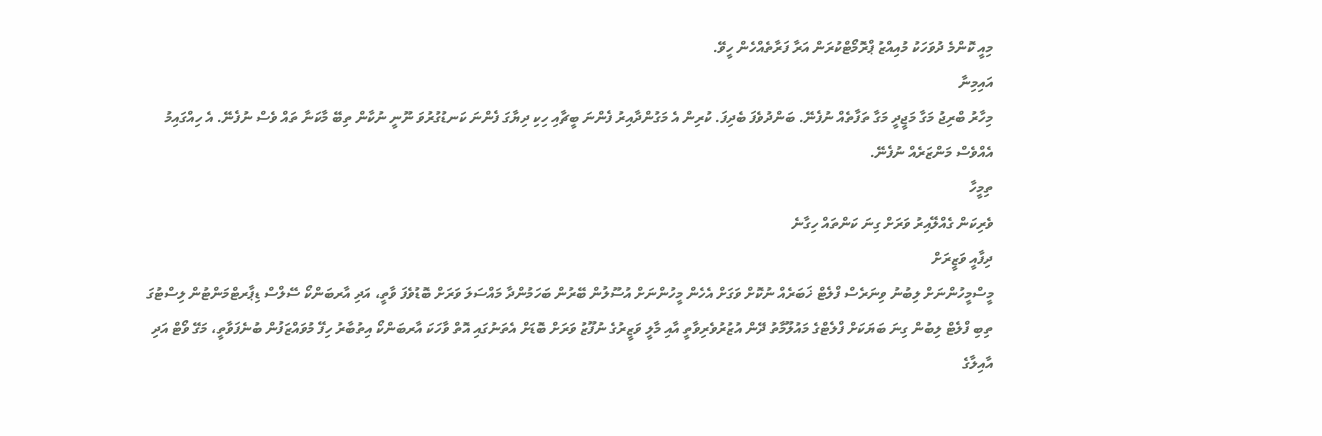މިއީ ކޮންމެ ދުވަހަކު މުއިއްޒު ޕްރޮމޯޓްކުރަން އަރާ ފަރާތެއްހެން ހީވޭ.
އައިމިނާ
މިހާރު ބްރިޖު މަގާ މަޖީދީ މަގާ ތަފާތެއް ނުފެނޭ. ބަންދުވެފަ ބެދިފަ. ކުރިން އެ މަގުންދާއިރު ފެންނަ ބީޗާއި ހިކި ދިޔާގަ ފެންނަ ކަނޑުގުރުވަ ނޫނީ ނުކާން ތިބޭ މާކަނާ ތައް ވެސް ނުފެނޭ. އެ ހިއްގައިމު އެއްވެސް މަންޒަރެއް ނުފެނޭ.
ތިމީހާ
ވެރިކަން ގެއްލޭއިރު ވަރަށް ގިނަ ކަންތައް ހިގާނެ
ދިފާއީ ވަޒީރަށް
މީސްމީހުންނަށް ލިބުނު ވިނަރެސް ފްލެޓް ޚަބަރެއް ނުކޮށް ވަގަށް އެހެން މީހުންނަށް އުސޫލުން ބޭރުން ބަހަމުންދާ މައްސަލަ ވަރަށް ބޮޑުވެފަ ވާތީ، އަދި އާރބަންކޯ ސޭލްސް ޑިޕާރޓްމަންޓުން ލިސްޓުގަ ތިބި ފްލެޓް ލިބުން ގިނަ ބަޔަކަށް ފްލެޓްގެ މައުލޫމާތު ދޭން އުޒުރުވެރިވާތީ އާއި މާލީ ވަޒީރުގެ ނުފޫޒު ވަރަށް ބޮޑަށް އެތަނުގައި އޮތް ވާހަކަ އާރބަންކޯ އިތުބާރު ހިފޭ މުވައްޒަފުން ބުނެފަވާތީ، މަގޭ ވޯޓް އަދި އާއިލާގެ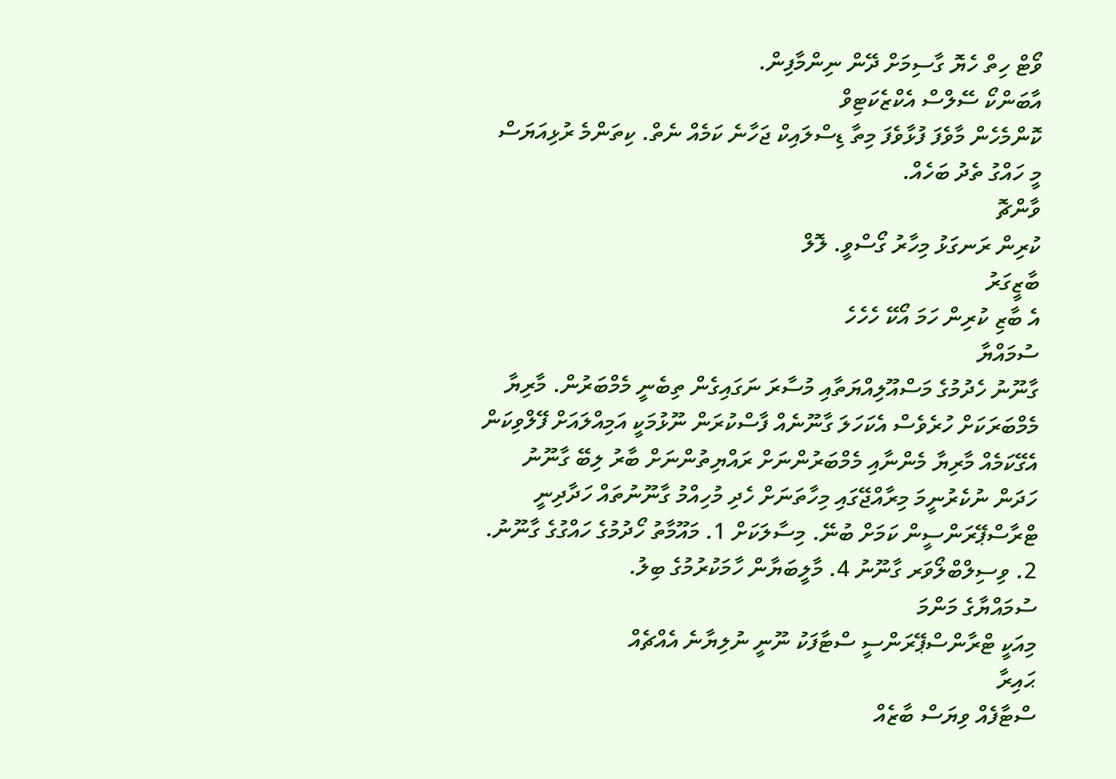ވޯޓް ހިތް ހެޔޮ ގާސިމަށް ދޭން ނިންމާފިން.
އާބަންކޯ ސޭލްސް އެކްޒެކަޓިވް
ކޮންމެހެން މާވެފަ ފުޅާވެފަ މިތާ ޑިސްލައިކް ޖަހާނެ ކަމެއް ނެތް. ކިތަންމެ ރުޅިއަޔަސް މީ ހައްގު ތެދު ބަހެއް.
ވާންޗޮ
ކުރިން ރަނގަޅު މިހާރު ގޯސްވީ. ލޮލް
ބާޒީގަރު
އެ ބާޒި ކުރިން ހަމަ އޯކޭ ހެހެހެ
ސުމައްޔާ
ގާނޫނު ހެދުމުގެ މަސްއޫލިއްޔަތާއި މުސާރަ ނަގައިގެން ތިބެނީ މެމްބަރުން. މާރިޔާ މެމްބަރަކަށް ހުރެވެސް އެކަހަލަ ގާނޫނެއް ފާސްކުރަން ނޫޅުމަކީ އަމިއްލައަށް ފޭލްވިކަން އެގޭކަމެއް މާރިޔާ މެންނާއި މެމްބަރުންނަށް ރައްޔިތުންނަށް ބާރު ލިބޭ ގާނޫނު ހަދަން ނުކެރުނީމަ މިރާއްޖޭގައި މިހާތަނަށް ހެދި މުހިއްމު ގާނޫނުތައް ހަދާދިނީ ޓްރާސްޕޭރަންސީން ކަމަށް ބުނޭ. މިސާލަކަށް 1. މައޫމާތު ހޯދުމުގެ ހައްގުގެ ގާނޫނު. 2. ވިސިލްބްލޯވަރ ގާނޫނު 4. މާލީބަޔާން ހާމަކުރުމުގެ ބިލު.
ސުމައްޔާގެ މަންމަ
މިއަކީ ޓްރާންސްޕޭރަންސީ ސްޓާފަކު ނޫނީ ނުލިޔާނެ އެއްޗެއް
ޙައިރާ
ސްޓާފެއް ވިޔަސް ބާޒެއް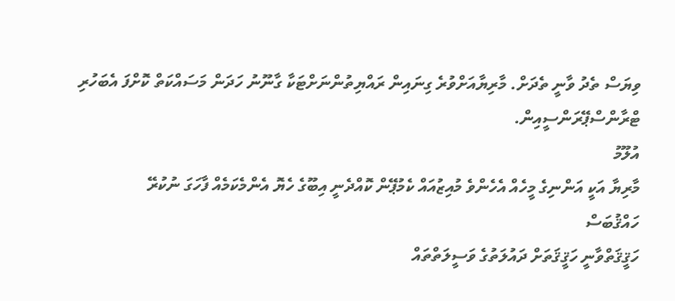ވިޔަސް ތެދު ވާނީ ތެދަށް. މާރިޔާއަށްވުރެ ގިނައިން ރައްޔިތުންނަށްޓަކާ ގާނޫނު ހަދަން މަސައްކަތް ކޮށްފަ އެބަހުރި ޓްރާންސްޕޭރަންސީއިން.
އުލޫމު
މާރިޔާ އަކީ އަންނިގެ މީހެއް އެހެންވެ މުއިޒުއައް ކެމުޕޭން ކޮއްދެނީ އިބޫގެ ހެޔޮ އެންމެކަމެއް ފާހަގަ ނުކުރޭ
ހައްޤުބަސް
ހަޤީޤަތްވާނީ ހަޤީޤަތަށް ދައުލަތުގެ ވަސީލަތްތައް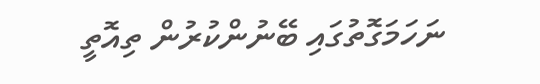ނަހަމަގޮތުގައި ބޭނުންކުރުން ތިއޮތީ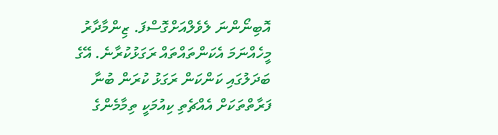އޮބިނޯންނަ ލެވެލްއަށްގޮސްފަ. ޒިންމާދާރު މީހެއްނަމަ އެކަންތައްތައް ރަގަޅުކުރާނެ. އޭގެ ބަދަލުގައި ކަންކަން ރަގަޅު ކުރަން ބުނާ ފަރާތްތަކަށް އެއްޗެތި ކިއުމަކީ ތިމާމެންގެ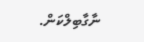ނާގާބިލްކަން.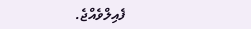ފެއިލްވެއްޖެ.